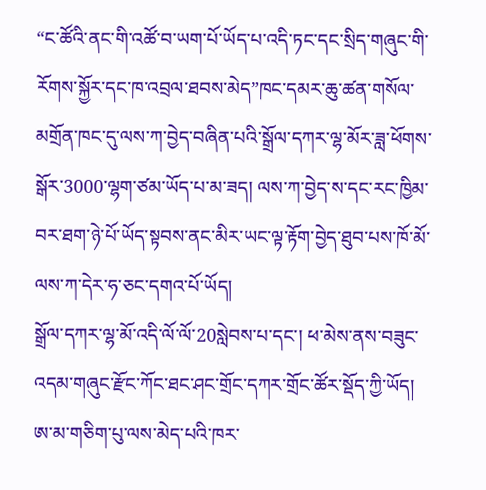“ང་ཚོའི་ནང་གི་འཚོ་བ་ཡག་པོ་ཡོད་པ་འདི་ཏང་དང་སྲིད་གཞུང་གི་རོགས་སྐྱོར་དང་ཁ་འབྲལ་ཐབས་མེད”ཁང་དམར་ཆུ་ཚན་གསོལ་མགྲོན་ཁང་དུ་ལས་ཀ་བྱེད་བཞིན་པའི་སྒྲོལ་དཀར་ལྷ་མོར་ཟླ་ཕོགས་སྒོར་3000་ལྷག་ཙམ་ཡོད་པ་མ་ཟད། ལས་ཀ་བྱེད་ས་དང་རང་ཁྱིམ་བར་ཐག་ཉེ་པོ་ཡོད་སྟབས་ནང་མིར་ཡང་ལྟ་རྟོག་བྱེད་ཐུབ་པས་ཁོ་མོ་ལས་ཀ་དེར་ཧ་ཅང་དགའ་པོ་ཡོད།
སྒྲོལ་དཀར་ལྷ་མོ་འདི་ལོ་ལོ་20སླེབས་པ་དང་། ཕ་མེས་ནས་བཟུང་འདམ་གཞུང་རྫོང་ཀོང་ཐང་ཤང་གྲོང་དཀར་གྲོང་ཚོར་སྡོད་ཀྱི་ཡོད། ཨ་མ་གཅིག་པུ་ལས་མེད་པའི་ཁར་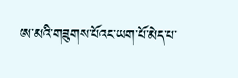ཨ་མའི་གཟུགས་པོའང་ཡག་པོ་མེད་པ་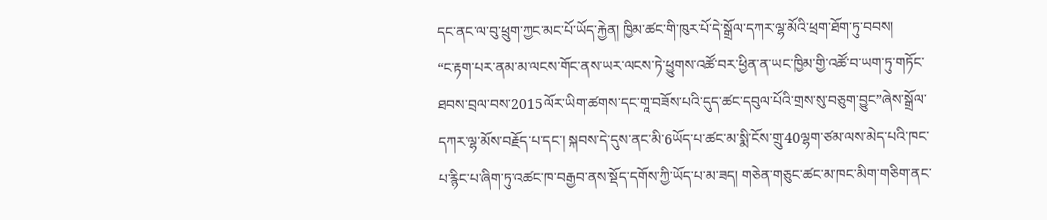དང་ནང་ལ་བུ་ཕྲུག་ཀྱང་མང་པོ་ཡོད་རྐྱེན། ཁྱིམ་ཚང་གི་ཁུར་པོ་དེ་སྒྲོལ་དཀར་ལྷ་མོའི་ཕྲག་ཐོག་ཏུ་བབས།
“ང་རྟག་པར་ནམ་མ་ལངས་གོང་ནས་ཡར་ལངས་ཏེ་ཕྱུགས་འཚོ་བར་ཕྱིན་ན་ཡང་ཁྱིམ་གྱི་འཚོ་བ་ཡག་ཏུ་གཏོང་ཐབས་བྲལ་བས་2015ལོར་ཡིག་ཚགས་དང་གཱ་བཟོས་པའི་དུད་ཚང་དབུལ་པོའི་གྲས་སུ་བཅུག་བྱུང”ཞེས་སྒྲོལ་དཀར་ལྷ་མོས་བརྗོད་པ་དང་། སྐབས་དེ་དུས་ནང་མི་6ཡོད་པ་ཚང་མ་སྨི་ངོས་གྲུ་40ལྷག་ཙམ་ལས་མེད་པའི་ཁང་པ་རྙིང་པ་ཞིག་ཏུ་འཚང་ཁ་བརྒྱབ་ནས་སྡོད་དགོས་ཀྱི་ཡོད་པ་མ་ཟད། གཅེན་གཅུང་ཚང་མ་ཁང་མིག་གཅིག་ནང་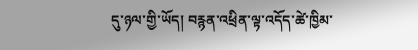དུ་ཉལ་གྱི་ཡོད། བརྙན་འཕྲིན་ལྟ་འདོད་ཚེ་ཁྱིམ་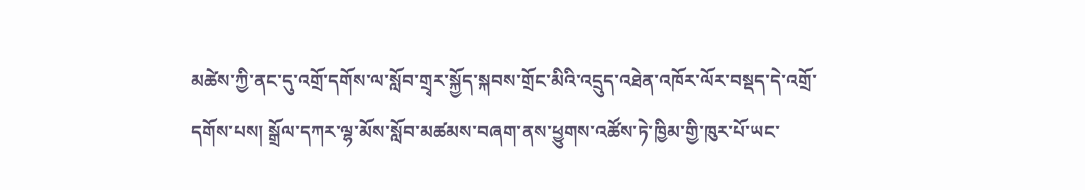མཚེས་ཀྱི་ནང་དུ་འགྲོ་དགོས་ལ་སློབ་གྲྭར་སྐྱོད་སྐབས་གྲོང་མིའི་འདྲུད་འཐེན་འཁོར་ལོར་བསྡད་དེ་འགྲོ་དགོས་པས། སྒྲོལ་དཀར་ལྷ་མོས་སློབ་མཚམས་བཞག་ནས་ཕྱུགས་འཚོས་ཏེ་ཁྱིམ་གྱི་ཁུར་པོ་ཡང་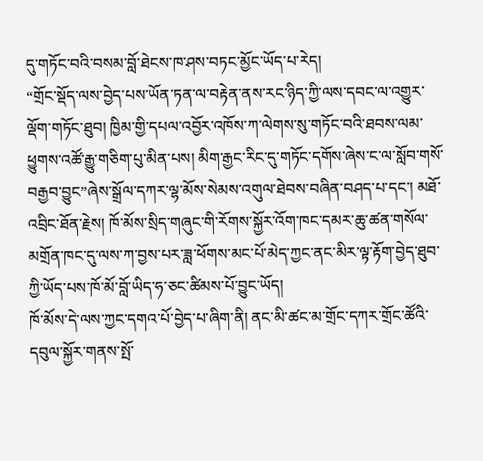དུ་གཏོང་བའི་བསམ་བློ་ཐེངས་ཁ་ཤས་བཏང་མྱོང་ཡོད་པ་རེད།
“གྲོང་སྡོད་ལས་བྱེད་པས་ཡོན་ཏན་ལ་བརྟེན་ནས་རང་ཉིད་ཀྱི་ལས་དབང་ལ་འགྱུར་ལྡོག་གཏོང་ཐུབ། ཁྱིམ་གྱི་དཔལ་འབྱོར་འཁོས་ཀ་ལེགས་སུ་གཏོང་བའི་ཐབས་ལམ་ཕྱུགས་འཚོ་རྒྱུ་གཅིག་པུ་མིན་པས། མིག་རྒྱང་རིང་དུ་གཏོང་དགོས་ཞེས་ང་ལ་སློབ་གསོ་བརྒྱབ་བྱུང”ཞེས་སྒྲོལ་དཀར་ལྷ་མོས་སེམས་འགུལ་ཐེབས་བཞིན་བཤད་པ་དང་། མཐོ་འབྲིང་ཐོན་རྗེས། ཁོ་མོས་སྲིད་གཞུང་གི་རོགས་སྐྱོར་འོག་ཁང་དམར་ཆུ་ཚན་གསོལ་མགྲོན་ཁང་དུ་ལས་ཀ་བྱས་པར་ཟླ་ཕོགས་མང་པོ་མེད་ཀྱང་ནང་མིར་ལྟ་རྟོག་བྱེད་ཐུབ་ཀྱི་ཡོད་པས་ཁོ་མོ་བློ་ཡིད་ཧ་ཅང་ཚིམས་པོ་བྱུང་ཡོད།
ཁོ་མོས་དེ་ལས་ཀྱང་དགའ་པོ་བྱེད་པ་ཞིག་ནི། ནང་མི་ཚང་མ་གྲོང་དཀར་གྲོང་ཚོའི་དབུལ་སྐྱོར་གནས་སྤོ་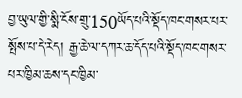བྱ་ཡུལ་གྱི་སྨི་ངོས་གྲུ་150ཡོད་པའི་སྡོད་ཁང་གསར་པར་སྤོས་པ་དེ་རེད། རྒྱ་ཆེ་ལ་དཀར་ཆ་དོད་པའི་སྡོད་ཁང་གསར་པར་ཁྱིམ་ཆས་དང་ཁྱིམ་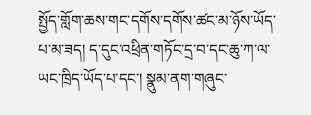སྤྱོད་གློག་ཆས་གང་དགོས་དགོས་ཚང་མ་ཉོས་ཡོད་པ་མ་ཟད། ད་དུང་འཕྲིན་གཏོང་དྲ་བ་དང་ཆུ་ཀ་ལ་ཡང་ཁྲིད་ཡོད་པ་དང་། སྣུམ་ནག་གཞུང་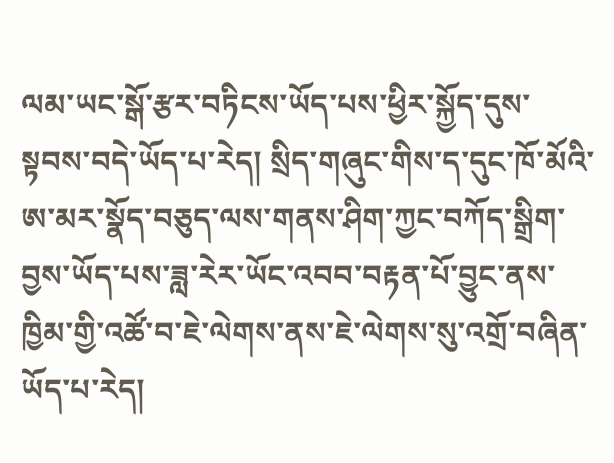ལམ་ཡང་སྒོ་རྩར་བཏིངས་ཡོད་པས་ཕྱིར་སྐྱོད་དུས་སྟབས་བདེ་ཡོད་པ་རེད། སྲིད་གཞུང་གིས་ད་དུང་ཁོ་མོའི་ཨ་མར་སྣོད་བཅུད་ལས་གནས་ཤིག་ཀྱང་བཀོད་སྒྲིག་བྱས་ཡོད་པས་ཟླ་རེར་ཡོང་འབབ་བརྟན་པོ་བྱུང་ནས་ཁྱིམ་གྱི་འཚོ་བ་ཇེ་ལེགས་ནས་ཇེ་ལེགས་སུ་འགྲོ་བཞིན་ཡོད་པ་རེད།